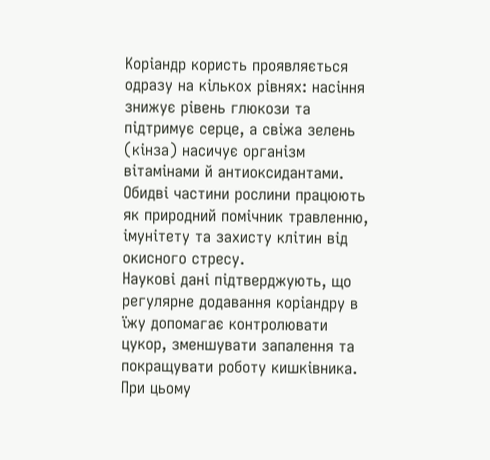Коріандр користь проявляється одразу на кількох рівнях: насіння знижує рівень глюкози та підтримує серце, а свіжа зелень (кінза) насичує організм вітамінами й антиоксидантами. Обидві частини рослини працюють як природний помічник травленню, імунітету та захисту клітин від окисного стресу.
Наукові дані підтверджують, що регулярне додавання коріандру в їжу допомагає контролювати цукор, зменшувати запалення та покращувати роботу кишківника. При цьому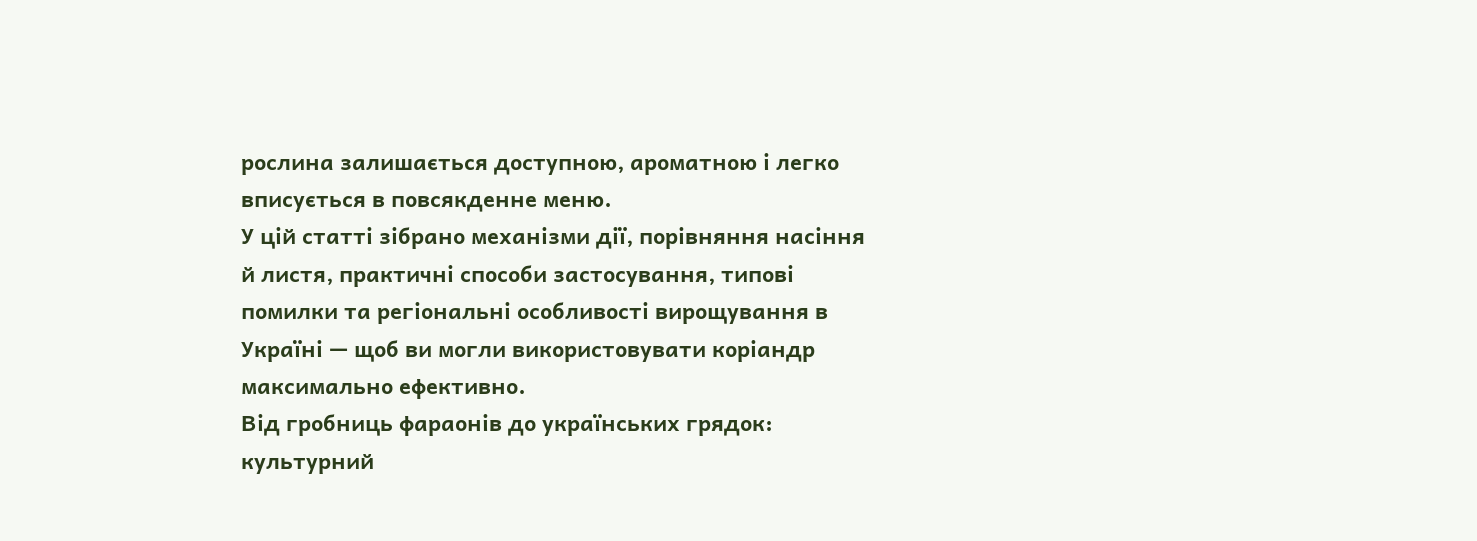рослина залишається доступною, ароматною і легко вписується в повсякденне меню.
У цій статті зібрано механізми дії, порівняння насіння й листя, практичні способи застосування, типові помилки та регіональні особливості вирощування в Україні — щоб ви могли використовувати коріандр максимально ефективно.
Від гробниць фараонів до українських грядок: культурний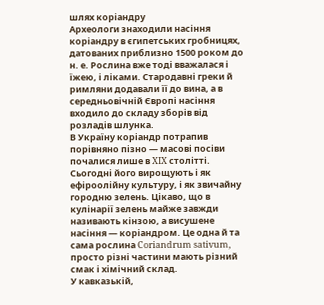шлях коріандру
Археологи знаходили насіння коріандру в єгипетських гробницях, датованих приблизно 1500 роком до н. е. Рослина вже тоді вважалася і їжею, і ліками. Стародавні греки й римляни додавали її до вина, а в середньовічній Європі насіння входило до складу зборів від розладів шлунка.
В Україну коріандр потрапив порівняно пізно — масові посіви почалися лише в XIX столітті. Сьогодні його вирощують і як ефіроолійну культуру, і як звичайну городню зелень. Цікаво, що в кулінарії зелень майже завжди називають кінзою, а висушене насіння — коріандром. Це одна й та сама рослина Coriandrum sativum, просто різні частини мають різний смак і хімічний склад.
У кавказькій,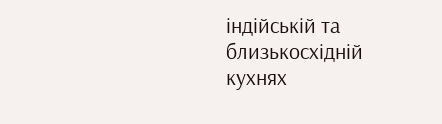індійській та близькосхідній кухнях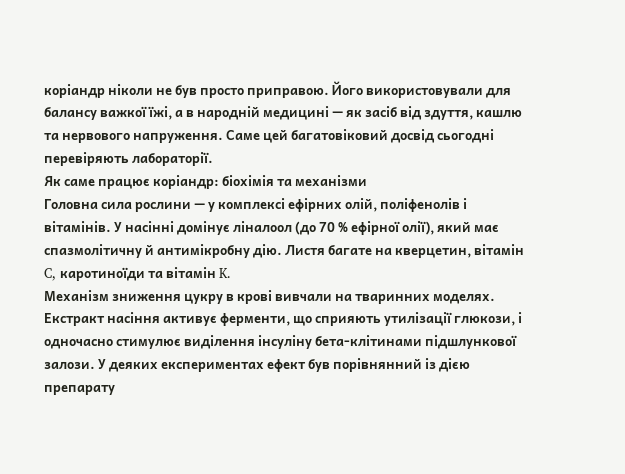коріандр ніколи не був просто приправою. Його використовували для балансу важкої їжі, а в народній медицині — як засіб від здуття, кашлю та нервового напруження. Саме цей багатовіковий досвід сьогодні перевіряють лабораторії.
Як саме працює коріандр: біохімія та механізми
Головна сила рослини — у комплексі ефірних олій, поліфенолів і вітамінів. У насінні домінує ліналоол (до 70 % ефірної олії), який має спазмолітичну й антимікробну дію. Листя багате на кверцетин, вітамін C, каротиноїди та вітамін K.
Механізм зниження цукру в крові вивчали на тваринних моделях. Екстракт насіння активує ферменти, що сприяють утилізації глюкози, і одночасно стимулює виділення інсуліну бета-клітинами підшлункової залози. У деяких експериментах ефект був порівнянний із дією препарату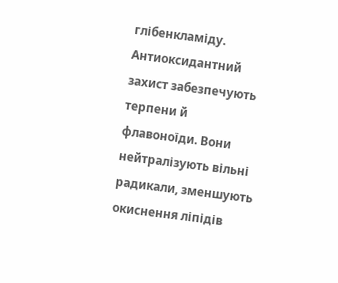глібенкламіду.
Антиоксидантний захист забезпечують терпени й флавоноїди. Вони нейтралізують вільні радикали, зменшують окиснення ліпідів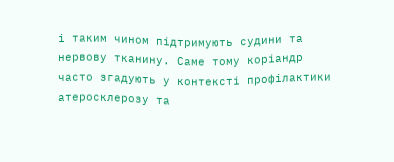і таким чином підтримують судини та нервову тканину. Саме тому коріандр часто згадують у контексті профілактики атеросклерозу та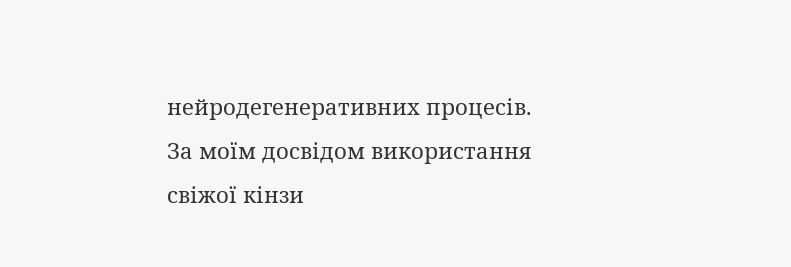нейродегенеративних процесів.
За моїм досвідом використання свіжої кінзи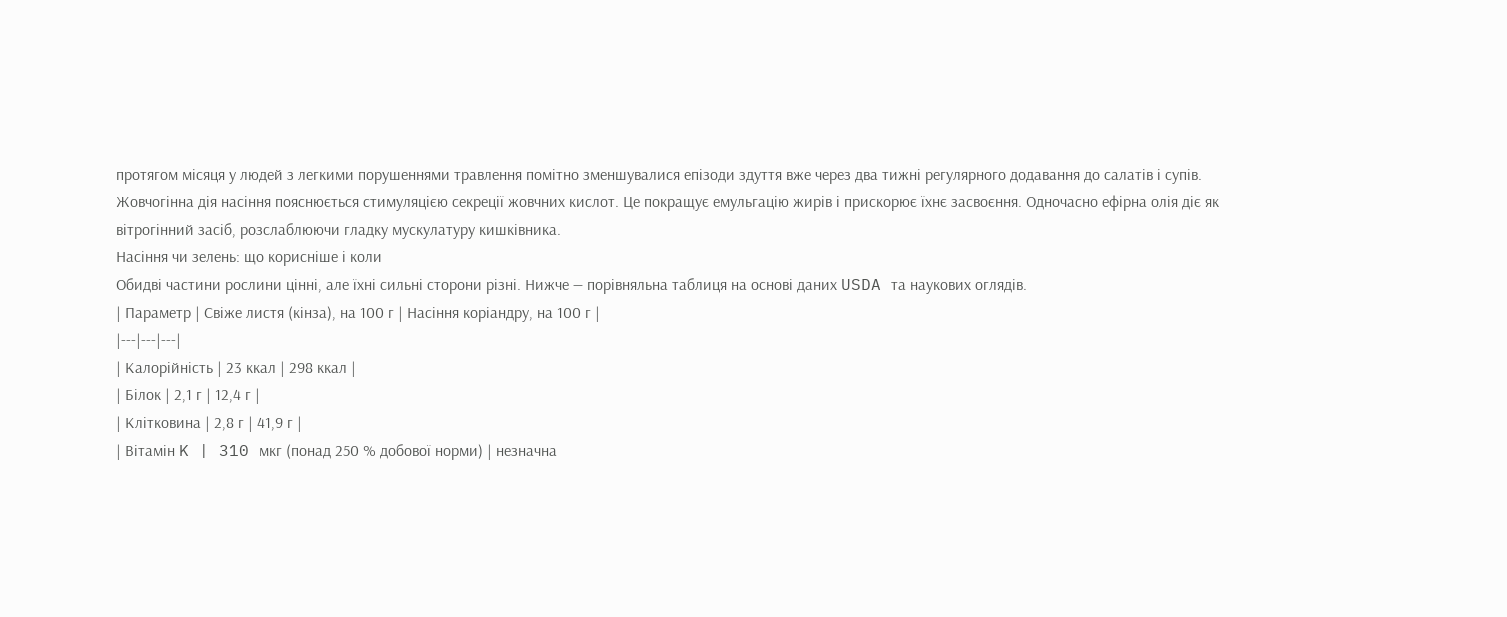протягом місяця у людей з легкими порушеннями травлення помітно зменшувалися епізоди здуття вже через два тижні регулярного додавання до салатів і супів.
Жовчогінна дія насіння пояснюється стимуляцією секреції жовчних кислот. Це покращує емульгацію жирів і прискорює їхнє засвоєння. Одночасно ефірна олія діє як вітрогінний засіб, розслаблюючи гладку мускулатуру кишківника.
Насіння чи зелень: що корисніше і коли
Обидві частини рослини цінні, але їхні сильні сторони різні. Нижче — порівняльна таблиця на основі даних USDA та наукових оглядів.
| Параметр | Свіже листя (кінза), на 100 г | Насіння коріандру, на 100 г |
|---|---|---|
| Калорійність | 23 ккал | 298 ккал |
| Білок | 2,1 г | 12,4 г |
| Клітковина | 2,8 г | 41,9 г |
| Вітамін K | 310 мкг (понад 250 % добової норми) | незначна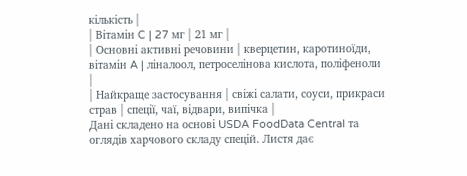кількість |
| Вітамін C | 27 мг | 21 мг |
| Основні активні речовини | кверцетин, каротиноїди, вітамін A | ліналоол, петроселінова кислота, поліфеноли |
| Найкраще застосування | свіжі салати, соуси, прикраси страв | спеції, чаї, відвари, випічка |
Дані складено на основі USDA FoodData Central та оглядів харчового складу спецій. Листя дає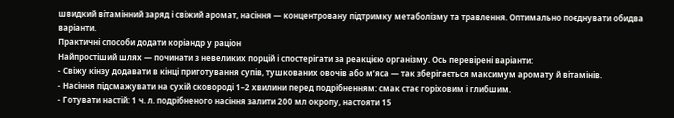швидкий вітамінний заряд і свіжий аромат, насіння — концентровану підтримку метаболізму та травлення. Оптимально поєднувати обидва варіанти.
Практичні способи додати коріандр у раціон
Найпростіший шлях — починати з невеликих порцій і спостерігати за реакцією організму. Ось перевірені варіанти:
- Свіжу кінзу додавати в кінці приготування супів, тушкованих овочів або м’яса — так зберігається максимум аромату й вітамінів.
- Насіння підсмажувати на сухій сковороді 1–2 хвилини перед подрібненням: смак стає горіховим і глибшим.
- Готувати настій: 1 ч. л. подрібненого насіння залити 200 мл окропу, настояти 15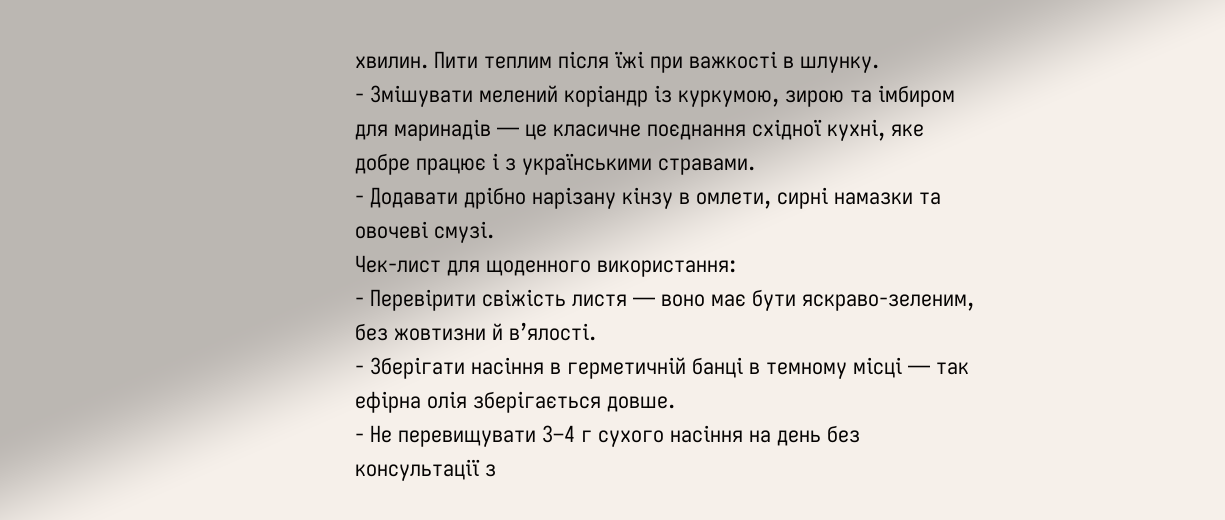хвилин. Пити теплим після їжі при важкості в шлунку.
- Змішувати мелений коріандр із куркумою, зирою та імбиром для маринадів — це класичне поєднання східної кухні, яке добре працює і з українськими стравами.
- Додавати дрібно нарізану кінзу в омлети, сирні намазки та овочеві смузі.
Чек-лист для щоденного використання:
- Перевірити свіжість листя — воно має бути яскраво-зеленим, без жовтизни й в’ялості.
- Зберігати насіння в герметичній банці в темному місці — так ефірна олія зберігається довше.
- Не перевищувати 3–4 г сухого насіння на день без консультації з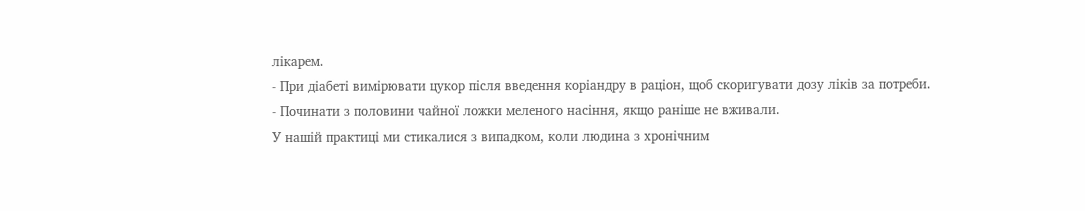лікарем.
- При діабеті вимірювати цукор після введення коріандру в раціон, щоб скоригувати дозу ліків за потреби.
- Починати з половини чайної ложки меленого насіння, якщо раніше не вживали.
У нашій практиці ми стикалися з випадком, коли людина з хронічним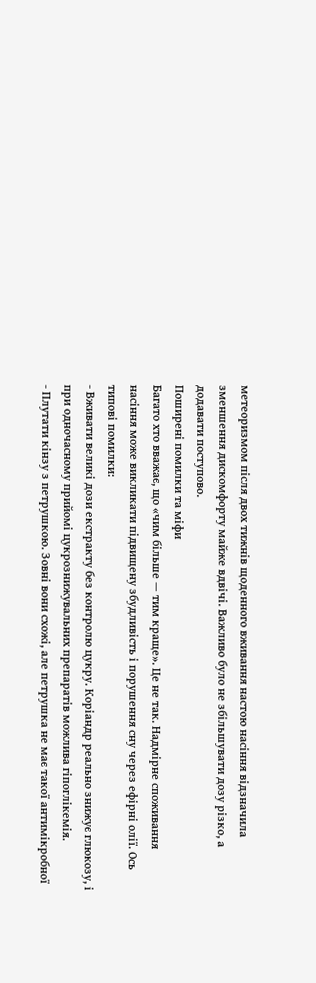метеоризмом після двох тижнів щоденного вживання настою насіння відзначила зменшення дискомфорту майже вдвічі. Важливо було не збільшувати дозу різко, а додавати поступово.
Поширені помилки та міфи
Багато хто вважає, що «чим більше — тим краще». Це не так. Надмірне споживання насіння може викликати підвищену збудливість і порушення сну через ефірні олії. Ось типові помилки:
- Вживати великі дози екстракту без контролю цукру. Коріандр реально знижує глюкозу, і при одночасному прийомі цукрознижувальних препаратів можлива гіпоглікемія.
- Плутати кінзу з петрушкою. Зовні вони схожі, але петрушка не має такої антимікробної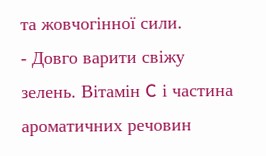та жовчогінної сили.
- Довго варити свіжу зелень. Вітамін C і частина ароматичних речовин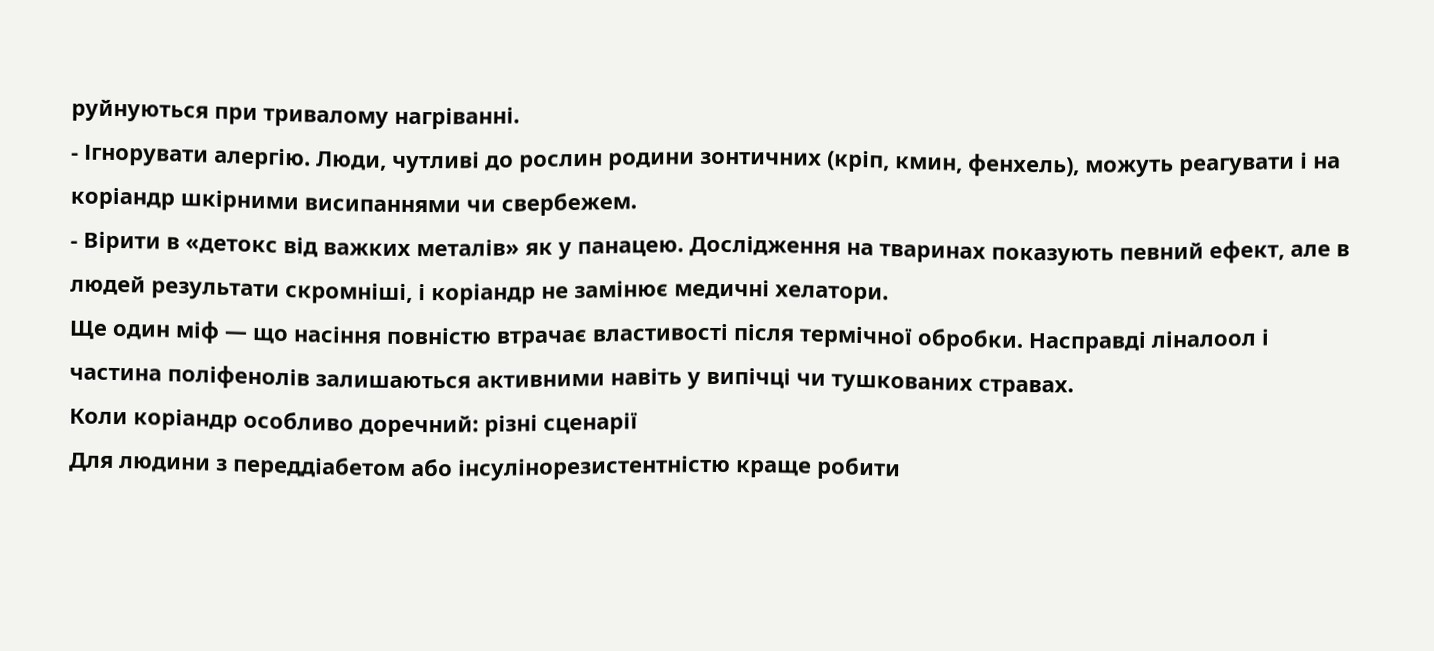руйнуються при тривалому нагріванні.
- Ігнорувати алергію. Люди, чутливі до рослин родини зонтичних (кріп, кмин, фенхель), можуть реагувати і на коріандр шкірними висипаннями чи свербежем.
- Вірити в «детокс від важких металів» як у панацею. Дослідження на тваринах показують певний ефект, але в людей результати скромніші, і коріандр не замінює медичні хелатори.
Ще один міф — що насіння повністю втрачає властивості після термічної обробки. Насправді ліналоол і частина поліфенолів залишаються активними навіть у випічці чи тушкованих стравах.
Коли коріандр особливо доречний: різні сценарії
Для людини з переддіабетом або інсулінорезистентністю краще робити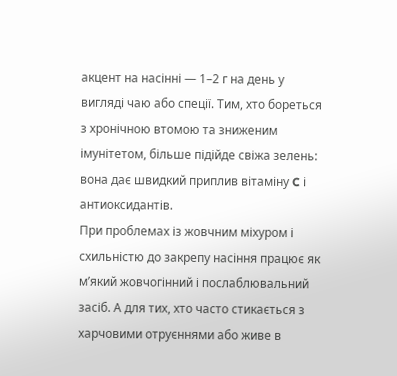акцент на насінні — 1–2 г на день у вигляді чаю або спеції. Тим, хто бореться з хронічною втомою та зниженим імунітетом, більше підійде свіжа зелень: вона дає швидкий приплив вітаміну C і антиоксидантів.
При проблемах із жовчним міхуром і схильністю до закрепу насіння працює як м’який жовчогінний і послаблювальний засіб. А для тих, хто часто стикається з харчовими отруєннями або живе в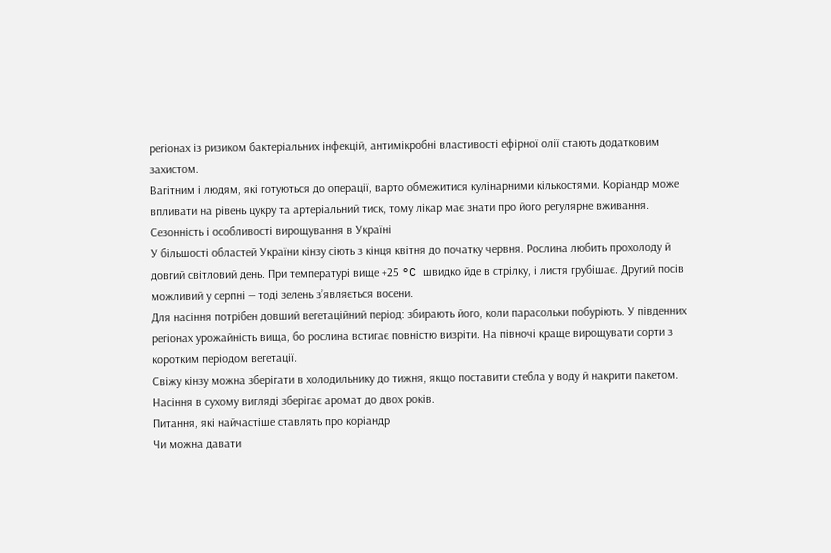регіонах із ризиком бактеріальних інфекцій, антимікробні властивості ефірної олії стають додатковим захистом.
Вагітним і людям, які готуються до операції, варто обмежитися кулінарними кількостями. Коріандр може впливати на рівень цукру та артеріальний тиск, тому лікар має знати про його регулярне вживання.
Сезонність і особливості вирощування в Україні
У більшості областей України кінзу сіють з кінця квітня до початку червня. Рослина любить прохолоду й довгий світловий день. При температурі вище +25 °C швидко йде в стрілку, і листя грубішає. Другий посів можливий у серпні — тоді зелень з’являється восени.
Для насіння потрібен довший вегетаційний період: збирають його, коли парасольки побуріють. У південних регіонах урожайність вища, бо рослина встигає повністю визріти. На півночі краще вирощувати сорти з коротким періодом вегетації.
Свіжу кінзу можна зберігати в холодильнику до тижня, якщо поставити стебла у воду й накрити пакетом. Насіння в сухому вигляді зберігає аромат до двох років.
Питання, які найчастіше ставлять про коріандр
Чи можна давати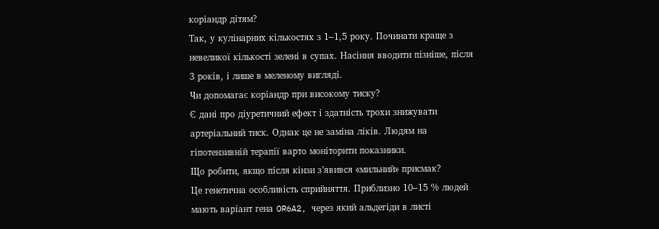коріандр дітям?
Так, у кулінарних кількостях з 1–1,5 року. Починати краще з невеликої кількості зелені в супах. Насіння вводити пізніше, після 3 років, і лише в меленому вигляді.
Чи допомагає коріандр при високому тиску?
Є дані про діуретичний ефект і здатність трохи знижувати артеріальний тиск. Однак це не заміна ліків. Людям на гіпотензивній терапії варто моніторити показники.
Що робити, якщо після кінзи з’явився «мильний» присмак?
Це генетична особливість сприйняття. Приблизно 10–15 % людей мають варіант гена OR6A2, через який альдегіди в листі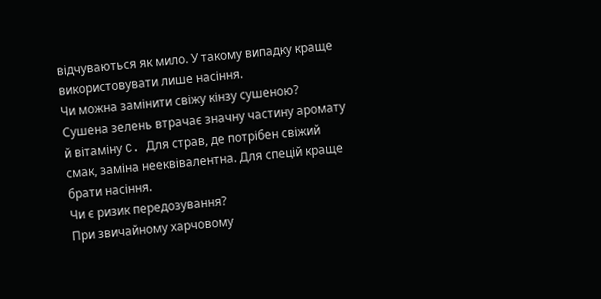відчуваються як мило. У такому випадку краще використовувати лише насіння.
Чи можна замінити свіжу кінзу сушеною?
Сушена зелень втрачає значну частину аромату й вітаміну C. Для страв, де потрібен свіжий смак, заміна нееквівалентна. Для спецій краще брати насіння.
Чи є ризик передозування?
При звичайному харчовому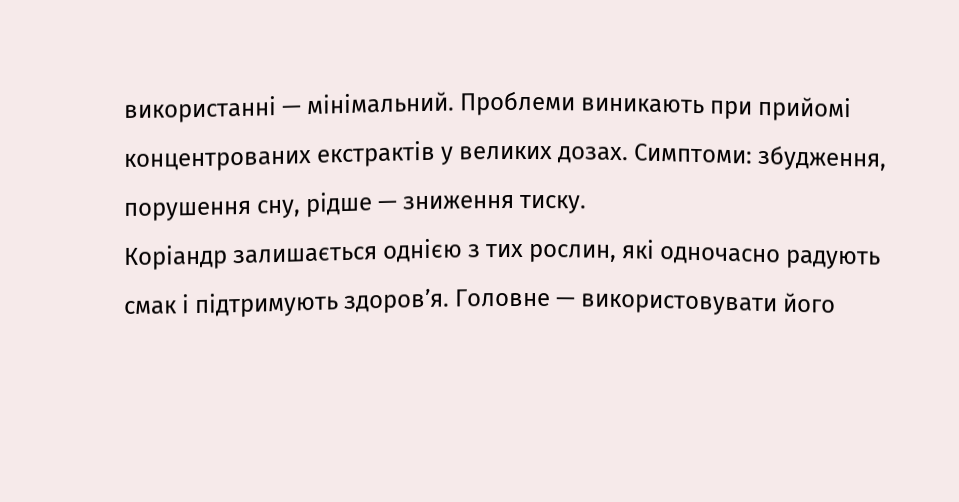використанні — мінімальний. Проблеми виникають при прийомі концентрованих екстрактів у великих дозах. Симптоми: збудження, порушення сну, рідше — зниження тиску.
Коріандр залишається однією з тих рослин, які одночасно радують смак і підтримують здоров’я. Головне — використовувати його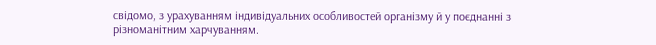свідомо, з урахуванням індивідуальних особливостей організму й у поєднанні з різноманітним харчуванням.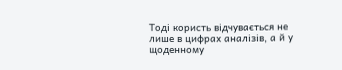Тоді користь відчувається не лише в цифрах аналізів, а й у щоденному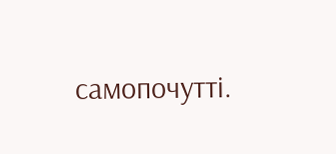самопочутті.